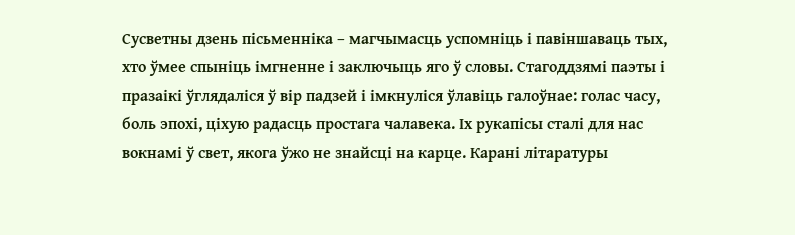Сусветны дзень пісьменніка – магчымасць успомніць і павіншаваць тых, хто ўмее спыніць імгненне і заключыць яго ў словы. Стагоддзямі паэты і празаікі ўглядаліся ў вір падзей і імкнуліся ўлавіць галоўнае: голас часу, боль эпохі, ціхую радасць простага чалавека. Іх рукапісы сталі для нас вокнамі ў свет, якога ўжо не знайсці на карце. Карані літаратуры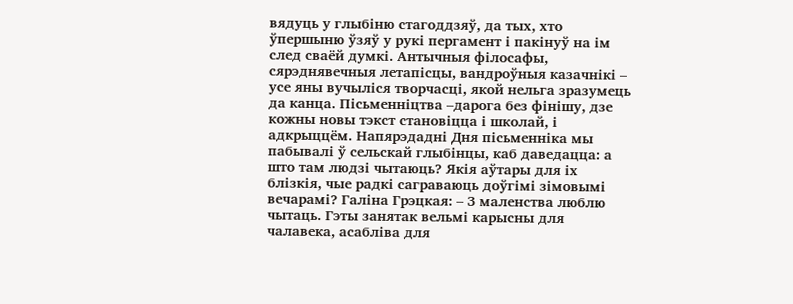вядуць у глыбіню стагоддзяў, да тых, хто ўпершыню ўзяў у рукі пергамент і пакінуў на ім след сваёй думкі. Антычныя філосафы, сярэднявечныя летапісцы, вандроўныя казачнікі – усе яны вучыліся творчасці, якой нельга зразумець да канца. Пісьменніцтва –дарога без фінішу, дзе кожны новы тэкст становіцца і школай, і адкрыццём. Напярэдадні Дня пісьменніка мы пабывалі ў сельскай глыбінцы, каб даведацца: а што там людзі чытаюць? Якія аўтары для іх блізкія, чые радкі саграваюць доўгімі зімовымі вечарамі? Галіна Грэцкая: – З маленства люблю чытаць. Гэты занятак вельмі карысны для чалавека, асабліва для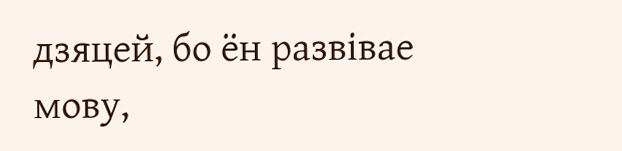дзяцей, бо ён развівае мову,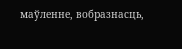маўленне, вобразнасць,